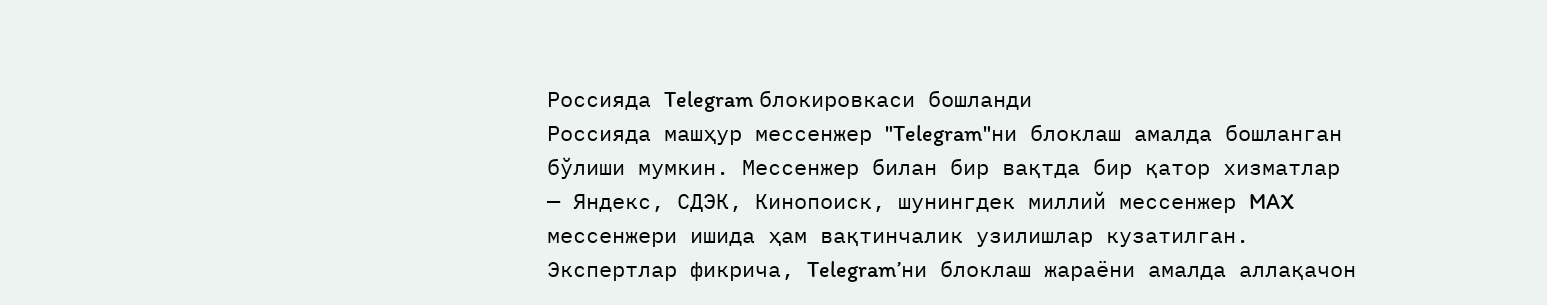Россияда Telegram блокировкаси бошланди
Россияда машҳур мессенжер "Telegram"ни блоклаш амалда бошланган бўлиши мумкин. Мессенжер билан бир вақтда бир қатор хизматлар — Яндекс, СДЭК, Кинопоиск, шунингдек миллий мессенжер MAX мессенжери ишида ҳам вақтинчалик узилишлар кузатилган.
Экспертлар фикрича, Telegram’ни блоклаш жараёни амалда аллақачон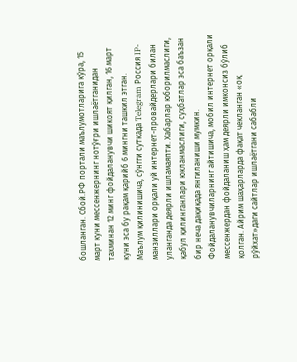бошланган. Сбой.РФ портали маълумотларига кўра, 15 март куни мессенжернинг нотўғри ишлаётганидан тахминан 12 минг фойдаланувчи шикоят қилган, 16 март куни эса бу рақам қарийб 6 мингни ташкил этган.
Маълум қилинишича, сўнгги суткада Telegram Россия IP-манзиллари орқали уй интернет-провайдерлари билан уланганда деярли ишламаяпти. Хабарлар юборилмаслиги, қабул қилинганлари юкланмаслиги, суҳбатлар эса баъзан бир неча дақиқада янгиланиши мумкин.
Фойдаланувчиларнинг айтишича, мобил интернет орқали мессенжердан фойдаланиш ҳам деярли имконсиз бўлиб қолган. Айрим шаҳарларда фақат чекланган «оқ рўйхат»даги сайтлар ишлаётгани сабабли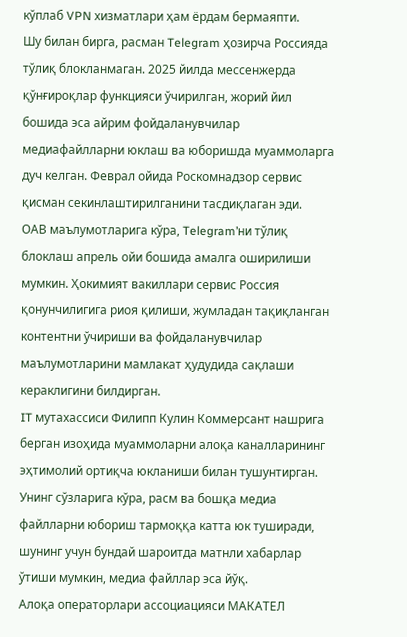кўплаб VPN хизматлари ҳам ёрдам бермаяпти.
Шу билан бирга, расман Telegram ҳозирча Россияда тўлиқ блокланмаган. 2025 йилда мессенжерда қўнғироқлар функцияси ўчирилган, жорий йил бошида эса айрим фойдаланувчилар медиафайлларни юклаш ва юборишда муаммоларга дуч келган. Феврал ойида Роскомнадзор сервис қисман секинлаштирилганини тасдиқлаган эди.
ОАВ маълумотларига кўра, Telegram’ни тўлиқ блоклаш апрель ойи бошида амалга оширилиши мумкин. Ҳокимият вакиллари сервис Россия қонунчилигига риоя қилиши, жумладан тақиқланган контентни ўчириши ва фойдаланувчилар маълумотларини мамлакат ҳудудида сақлаши кераклигини билдирган.
IT мутахассиси Филипп Кулин Коммерсант нашрига берган изоҳида муаммоларни алоқа каналларининг эҳтимолий ортиқча юкланиши билан тушунтирган. Унинг сўзларига кўра, расм ва бошқа медиа файлларни юбориш тармоққа катта юк туширади, шунинг учун бундай шароитда матнли хабарлар ўтиши мумкин, медиа файллар эса йўқ.
Алоқа операторлари ассоциацияси МАКАТЕЛ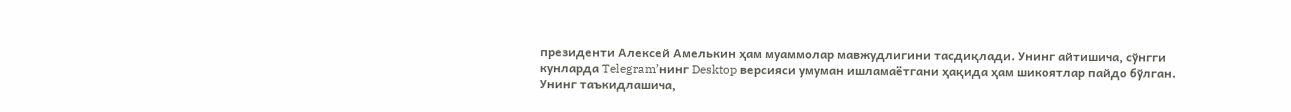президенти Алексей Амелькин ҳам муаммолар мавжудлигини тасдиқлади. Унинг айтишича, сўнгги кунларда Telegram’нинг Desktop версияси умуман ишламаётгани ҳақида ҳам шикоятлар пайдо бўлган.
Унинг таъкидлашича,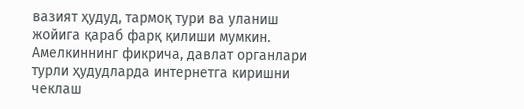вазият ҳудуд, тармоқ тури ва уланиш жойига қараб фарқ қилиши мумкин. Амелкиннинг фикрича, давлат органлари турли ҳудудларда интернетга киришни чеклаш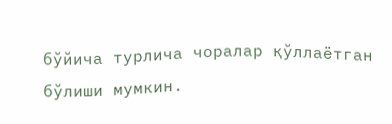бўйича турлича чоралар қўллаётган бўлиши мумкин.